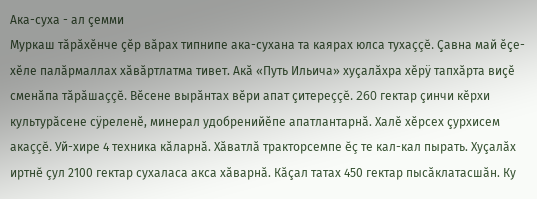Ака-суха - ал çемми
Муркаш тăрăхĕнче çĕр вăрах типнипе ака-сухана та каярах юлса тухаççĕ. Çавна май ĕçе-хĕле палăрмаллах хăвăртлатма тивет. Акă «Путь Ильича» хуçалăхра хĕрÿ тапхăрта виçĕ сменăпа тăрăшаççĕ. Вĕсене вырăнтах вĕри апат çитереççĕ. 260 гектар çинчи кĕрхи культурăсене сÿреленĕ, минерал удобренийĕпе апатлантарнă. Халĕ хĕрсех çурхисем акаççĕ. Уй-хире 4 техника кăларнă. Хăватлă тракторсемпе ĕç те кал-кал пырать. Хуçалăх иртнĕ çул 2100 гектар сухаласа акса хăварнă. Кăçал татах 450 гектар пысăклатасшăн. Ку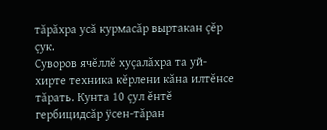тăрăхра усă курмасăр выртакан çĕр çук.
Суворов ячĕллĕ хуçалăхра та уй-хирте техника кĕрлени кăна илтĕнсе тăрать. Кунта 10 çул ĕнтĕ гербицидсăр ÿсен-тăран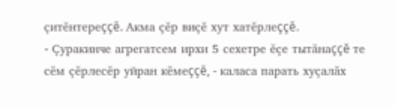çитĕнтереççĕ. Акма çĕр виçĕ хут хатĕрлеççĕ.
- Çуракинче агрегатсем ирхи 5 сехетре ĕçе тытăнаççĕ те сĕм çĕрлесĕр уйран кĕмеççĕ, - каласа парать хуçалăх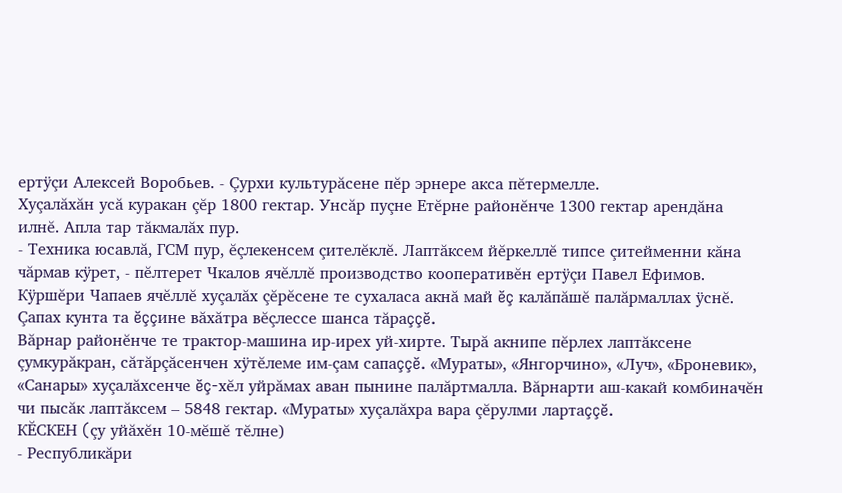ертÿçи Алексей Воробьев. - Çурхи культурăсене пĕр эрнере акса пĕтермелле.
Хуçалăхăн усă куракан çĕр 1800 гектар. Унсăр пуçне Етĕрне районĕнче 1300 гектар арендăна илнĕ. Апла тар тăкмалăх пур.
- Техника юсавлă, ГСМ пур, ĕçлекенсем çителĕклĕ. Лаптăксем йĕркеллĕ типсе çитейменни кăна чăрмав кÿрет, - пĕлтерет Чкалов ячĕллĕ производство кооперативĕн ертÿçи Павел Ефимов. Кÿршĕри Чапаев ячĕллĕ хуçалăх çĕрĕсене те сухаласа акнă май ĕç калăпăшĕ палăрмаллах ÿснĕ. Çапах кунта та ĕççине вăхăтра вĕçлессе шанса тăраççĕ.
Вăрнар районĕнче те трактор-машина ир-ирех уй-хирте. Тырă акнипе пĕрлех лаптăксене çумкурăкран, сăтăрçăсенчен хÿтĕлеме им-çам сапаççĕ. «Мураты», «Янгорчино», «Луч», «Броневик», «Санары» хуçалăхсенче ĕç-хĕл уйрăмах аван пынине палăртмалла. Вăрнарти аш-какай комбиначĕн чи пысăк лаптăксем – 5848 гектар. «Мураты» хуçалăхра вара çĕрулми лартаççĕ.
КĔСКЕН (çу уйăхĕн 10-мĕшĕ тĕлне)
- Республикăри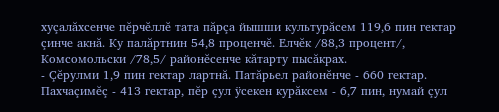хуçалăхсенче пĕрчĕллĕ тата пăрçа йышши культурăсем 119,6 пин гектар çинче акнă. Ку палăртнин 54,8 проценчĕ. Елчĕк /88,3 процент/, Комсомольски /78,5/ районĕсенче кăтарту пысăкрах.
- Çĕрулми 1,9 пин гектар лартнă. Патăрьел районĕнче - 660 гектар. Пахчаçимĕç - 413 гектар, пĕр çул ÿсекен курăксем - 6,7 пин, нумай çул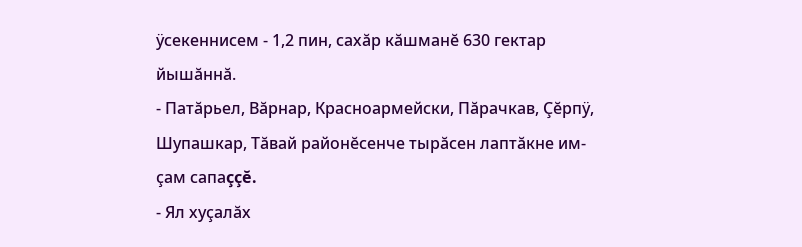ÿсекеннисем - 1,2 пин, сахăр кăшманĕ 630 гектар йышăннă.
- Патăрьел, Вăрнар, Красноармейски, Пăрачкав, Çĕрпÿ, Шупашкар, Тăвай районĕсенче тырăсен лаптăкне им-çам сапаççĕ.
- Ял хуçалăх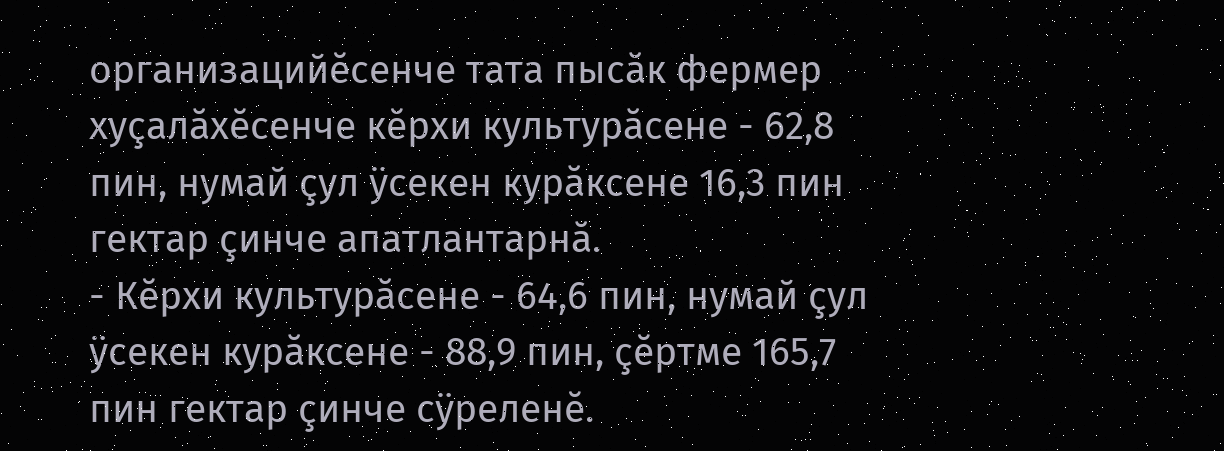организацийĕсенче тата пысăк фермер хуçалăхĕсенче кĕрхи культурăсене - 62,8 пин, нумай çул ÿсекен курăксене 16,3 пин гектар çинче апатлантарнă.
- Кĕрхи культурăсене - 64,6 пин, нумай çул ÿсекен курăксене - 88,9 пин, çĕртме 165,7 пин гектар çинче сÿреленĕ.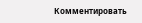Комментировать